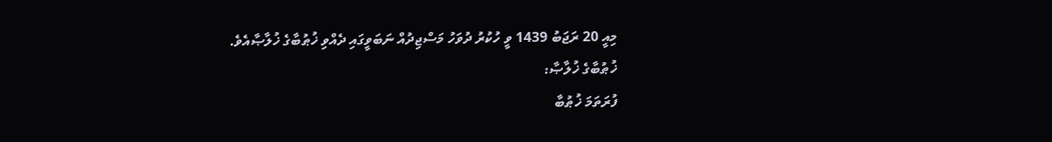މިއީ 20 ރަޖަބު 1439 ވީ ހުކުރު ދުވަހު މަސްޖިދުއް ނަބަވީގައި ދެއްވި ޚުޠުބާގެ ޚުލާޞާއެވެ.
ޚުޠުބާގެ ޚުލާޞާ:
ފުރަތަމަ ޚުޠުބާ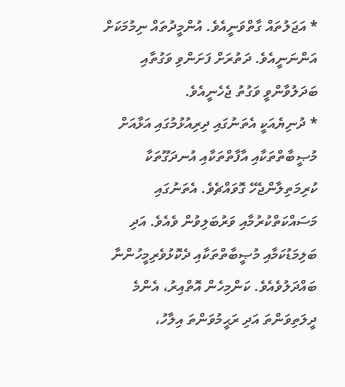* އަޖަލުތައް ގާތްވަނީއެވެ. އުންމީދުތައް ނިމުމަކަށް އަންނަނީއެވެ. ދަތުރަށް ފަށަންވި ވަގުތާއި ބަދަލުވާންވީ ވަގުތު ޖެހެނީއެވެ.
* ދުނިޔެއަކީ އެތަނުގައި ދިރިއުޅުމުގައި އަޅާއަށް މުޞީބާތްތަކާއި އާފާތްތަކާއި އުނދަގޫތަކާ ކުރިމަތިލާންޖެހޭ ގޮވައްޗެވެ. އެތަނުގައި މަސައްކަތްކުރުމާއި ވަރުބަލިވުން ވެއެވެ. އަދި ބަލިމަޑުކަމާއި މުޞީބާތްތަކާއި ދެކޮޅުވެރިމީހުންނާ ބައްދަލުވެއެވެ. ކަންމިހެން އޮތްއިރު، އެންމެ ދީލަތިވަންތަ އަދި ރަޙީމުވަންތަ އިލާހު،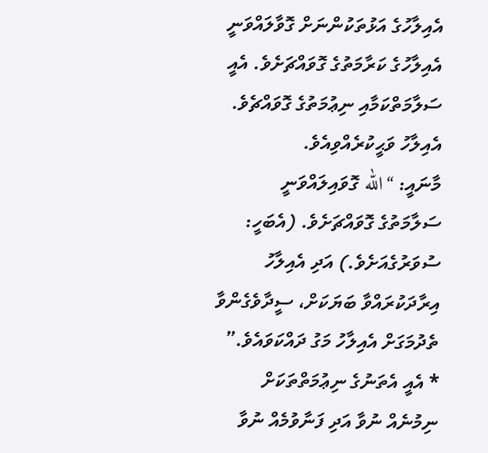އެއިލާހުގެ އަޅުތަކުންނަށް ގޮވާލައްވަނީ އެއިލާހުގެ ކަރާމަތުގެ ގޮވައްޗަށެވެ. އެއީ ސަލާމަތްކަމާއި ނިޢުމަތުގެ ގޮވައްޗެވެ. އެއިލާހު ވަޙީކުރެއްވިއެވެ.
މާނައީ: “الله ގޮވައިލައްވަނީ ސަލާމަތުގެ ގޮވައްޗަށެވެ. (އެބަހީ: ސުވަރުގެއަށެވެ.) އަދި އެއިލާހު އިރާދަކުރައްވާ ބަޔަކަށް، ސީދާވެގެންވާ ތެދުމަގަށް އެއިލާހު މަގު ދައްކަވައެވެ.”
* އެއީ އެތަނުގެ ނިޢުމަތްތަކަށް ނިމުނެއް ނުވާ އަދި ފަނާވުމެއް ނުވާ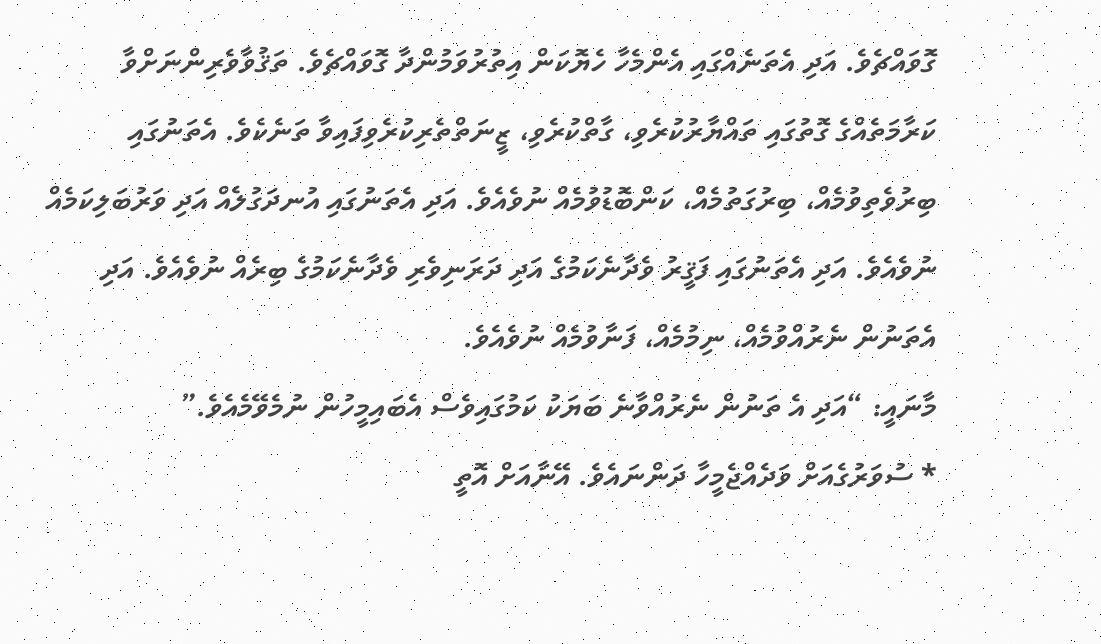ގޮވައްޗެވެ. އަދި އެތަނެއްގައި އެންމެހާ ހެޔޮކަން އިތުރުވަމުންދާ ގޮވައްޗެވެ. ތަޤުވާވެރިންނަށްވާ ކަރާމަތެއްގެ ގޮތުގައި ތައްޔާރުކުރެވި، ގާތްކުރެވި، ޒީނަތްތެރިކުރެވިފައިވާ ތަނެކެވެ. އެތަނުގައި ބިރުވެތިވުމެއް، ބިރުގަތުމެއް، ކަންބޮޑުވުމެއް ނުވެއެވެ. އަދި އެތަނުގައި އުނދަގުލެއް އަދި ވަރުބަލިކަމެއް ނުވެއެވެ. އަދި އެތަނުގައި ފަޤީރު ވެދާނެކަމުގެ އަދި ދަރަނިވެރި ވެދާނެކަމުގެ ބިރެއް ނުވެއެވެ. އަދި އެތަނުން ނެރުއްވުމެއް، ނިމުމެއް، ފަނާވުމެއް ނުވެއެވެ.
މާނައީ: “އަދި އެ ތަނުން ނެރުއްވާނެ ބަޔަކު ކަމުގައިވެސް އެބައިމީހުން ނުމެވޭމެއެވެ.”
* ސުވަރުގެއަށް ވަދެއްޖެމީހާ ދަންނައެވެ. އޭނާއަށް އޮތީ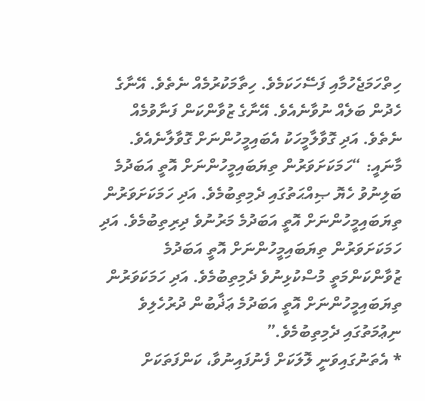ހިތްހަމަޖެހުމާއި ފަސޭހަކަމެވެ. ހިތާމަކުރުމެއް ނެތެވެ. އޭނާގެ ހެދުން ބަލެއް ނުވާނެއެވެ. އޭނާގެ ޒުވާންކަން ފަނާވުމެއް ނެތެވެ. އަދި ގޮވާލާމީހަކު އެބައިމީހުންނަށް ގޮވާލާނެއެވެ.
މާނައީ: “ހަމަކަށަވަރުން ތިޔަބައިމީހުންނަށް އޮތީ އަބަދުމެ ބަލިނުވު ހެޔޮ ޞިއްޙަތުގައި ދެމިތިބުމެވެ. އަދި ހަމަކަށަވަރުން ތިޔަބައިމީހުންނަށް އޮތީ އަބަދުމެ މަރުނުވެ ދިރިތިބުމެވެ. އަދި ހަމަކަށަވަރުން ތިޔަބައިމީހުންނަށް އޮތީ އަބަދުމެ ޒުވާންކަންމަތީ މުސްކުޅިނުވެ ދެމިތިބުމެވެ. އަދި ހަމަކަވަރުން ތިޔަބައިމީހުންނަށް އޮތީ އަބަދުމެ ޢަޛާބުން ދުރުހެލިވެ ނިޢުމަތުގައި ދެމިތިބުމެވެ.”
* އެތަނުގައިވަނީ ލޮލަކަށް ފެނުފައިނުވާ، ކަންފަތަކަށް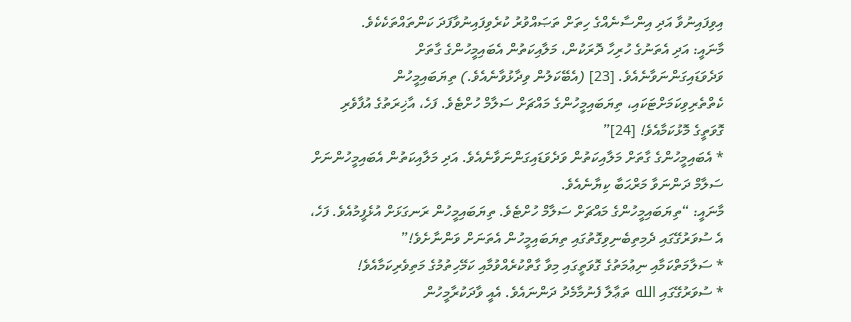އިވިފައިނުވާ އަދި އިންސާނެއްގެ ހިތަށް ތަޞައްވުރު ކުރެވިފައިނުވާފަދަ ކަންތައްތަކެކެވެ.
މާނައީ: އަދި އެތަނުގެ ހުރިހާ ދޮރަކުން، މަލާއިކަތުން އެބައިމީހުންގެ ގާތަށް ވަދެވަޑައިގަންނަވާނެއެވެ. [23] (އެބޭކަލުން ވިދާޅުވާނެއެވެ.) ތިޔަބައިމީހުން ކެތްތެރިވިކަމަށްޓަކައި، ތިޔަބައިމީހުންގެ މައްޗަށް ސަލާމް ހުށްޓެވެ. ފަހެ، އާޚިރަތުގެ އުފާވެރި ގޮވަތީގެ މޮޅުކަމާއެވެ! [24]”
* އެބައިމީހުންގެ ގާތަށް މަލާއިކަތުން ވަދެވަޑައިގަންނަވާނެއެވެ. އަދި މަލާއިކަތުން އެބައިމީހުންނަށް ސަލާމް ދަންނަވާ މަރްޙަބާ ކިޔާނެއެވެ.
މާނައީ: “ތިޔަބައިމީހުންގެ މައްޗަށް ސަލާމް ހުށްޓެވެ. ތިޔަބައިމީހުން ރަނގަޅަށް އުޅެފީމުއެވެ. ފަހެ، އެ ސުވަރުގޭގައި ދެމިތިބެނިވިގޮތުގައި ތިޔަބައިމީހުން އެތަނަށް ވަންނާށެވެ!”
* ސަލާމަތްކަމާއި ނިޢުމަތުގެ ގޮވަތީގައި މިވާ ގާތްކުރެއްވުމާއި ކަމޭހިތުމުގެ މަތިވެރިކަމާއެވެ!
* ސުވަރުގޭގައި الله ތަޢާލާ ފެނުމާމެދު ދަންނައެވެ. އެއީ ވާދަކުރާމީހުން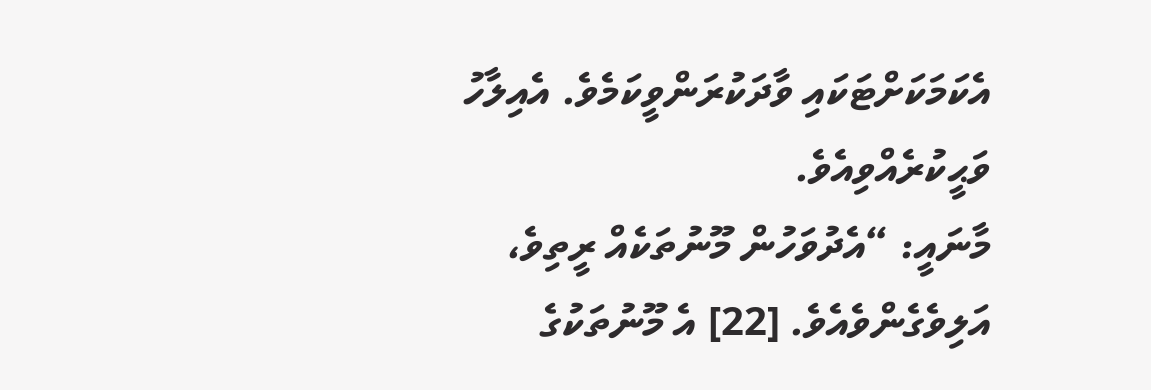އެކަމަކަށްޓަކައި ވާދަކުރަންވީކަމެވެ. އެއިލާހު ވަޙީކުރެއްވިއެވެ.
މާނައީ: “އެދުވަހުން މޫނުތަކެއް ރީތިވެ، އަލިވެގެންވެއެވެ. [22] އެ މޫނުތަކުގެ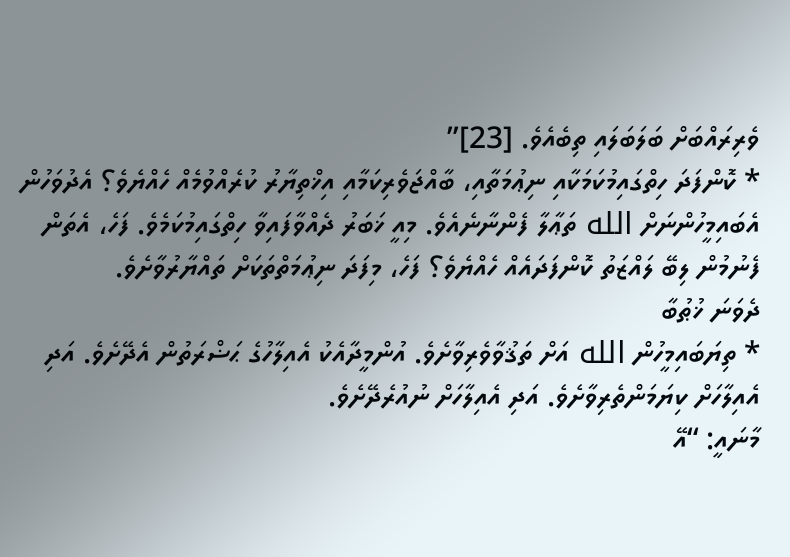ވެރިރައްބަށް ބަލަބަލައި ތިބެއެވެ. [23]”
* ކޮންފަދަ ހިތްގައިމުކަމަކާއި ނިޢުމަތާއި، ބާއްޖަވެރިކަމާއި އިޚްތިޔާރު ކުރެއްވުމެއް ހެއްޔެވެ؟ އެދުވަހުން އެބައިމީހުންނަށް الله ތަޢާލާ ފެންނާނެއެވެ. މިއީ ޚަބަރު ދެއްވާފައިވާ ހިތްގައިމުކަމެވެ. ފަހެ، އެތަން ފެނުމުން ލިބޭ ލައްޒަތު ކޮންފަދައެއް ހެއްޔެވެ؟ ފަހެ، މިފަދަ ނިޢުމަތްތަކަށް ތައްޔާރުވާށެވެ.
ދެވަނަ ޚުޠުބާ
* ތިޔަބައިމީހުން الله އަށް ތަޤުވާވެރިވާށެވެ. އުންމީދާއެކު އެއިލާހުގެ ޙަޟްރަތުން އެދޭށެވެ. އަދި އެއިލާހަށް ކިޔަމަންތެރިވާށެވެ. އަދި އެއިލާހަށް ނުއުރެދޭށެވެ.
މާނައީ: “އޭ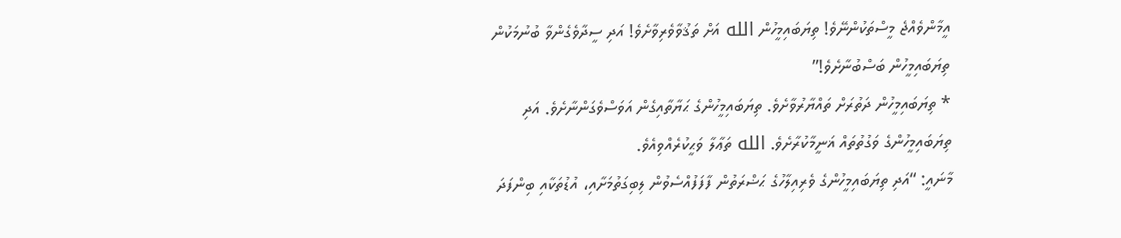އީމާންވެއްޖެ މީސްތަކުންނޭވެ! ތިޔަބައިމީހުން الله އަށް ތަޤުވާވެރިވާށެވެ! އަދި ސީދާވެގެންވާ ބުނުމަކުން ތިޔަބައިމީހުން ބަސްބުނާށެވެ!”
* ތިޔަބައިމީހުން ދަތުރަށް ތައްޔާރުވާށެވެ. ތިޔަބައިމީހުންގެ ޙަޔާތާއިގެން އަވަސްވެގަންނާށެވެ. އަދި ތިޔަބައިމީހުންގެ ވަގުތުތައް ޣަނީމާކުރާށެވެ. الله ތަޢާލާ ވަޙީކުރެއްވިއެވެ.
މާނައީ: “އަދި ތިޔަބައިމީހުންގެ ވެރިއިލާހުގެ ޙަޟްރަތުން ފާފަފުއްސެވުން ލިބިގަތުމަށާއި، އުޑުތަކާއި ބިންފަދަ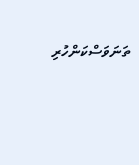ތަނަވަސްކަންހުރި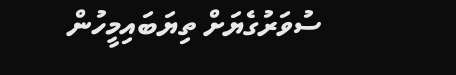ސުވަރުގެޔަށް ތިޔަބައިމީހުން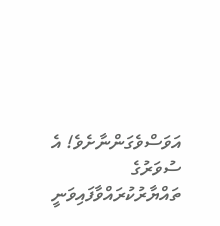އަވަސްވެގަންނާށެވެ! އެ ސުވަރުގެ ތައްޔާރުކުރައްވާފައިވަނީ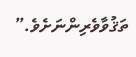ތަޤުވާވެރިންނަށެވެ.”